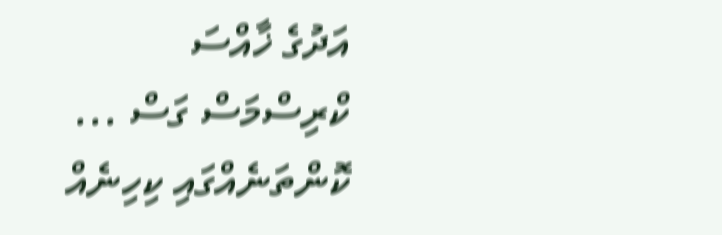އަދުގެ ޚާއްސަ
ކްރިސްމަސް ގަސް ... ކޮންތަނެއްގައި ކިހިނެއް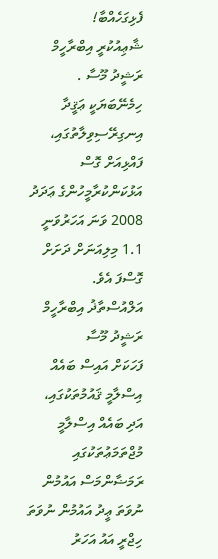ފެޅިގަހެއްބާ!
ޝާޢިއުކުރީ އިބްރާހީމް ރަޝީދު މޫސާ . ހިމެނޭބަޔަކީ ޢަޤީދާ
އިނގިރޭސިވިލާތުގައި، ފައްޅިއަށް ގޮސް އަޅުކަންކުރާމީހުންގެ ޢަދަދު 2008 ވަނަ އަހަރުވަނީ 1.1 މިލިއަނަށް ދަށަށް ގޮސްފަ އެވެ.
އަލްއުސްތާޛު އިބްރާހީމް ރަޝީދު މޫސާ
ފަހަކަށް އައިސް ބައެއް އިސްލާމީ ޤައުމުތަކުގައި، އަދި ބައެއް އިސްލާމީ މުޖްތަމަޢުތަކުގައި ރަމަޟާންމަސް އައުމުން ނުވަތަ ޢީދު އައުމުން ނުވަތަ ހިޖްރީ އައު އަހަރު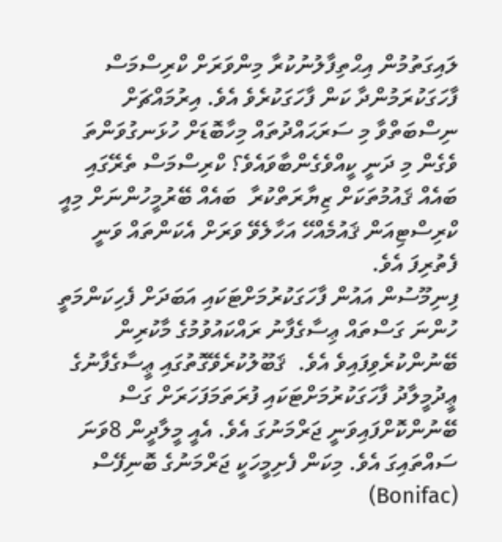ލައިގަތުމުން އިޙްތިފާލުނުކުރާ މިންވަރަށް ކްރިސްމަސް ފާހަގަކުރަމުންދާ ކަން ފާހަގަކުރެވެ އެވެ. އިރުމައްޗަށް ނިސްބަތްވާ މި ސަރަޙައްދުތައް މިހާބޮޑަށް ހުޅަނގުވަންތަ ވެގެން މި ދަނީ ކީއްވެގެންބާވައެވެ؟ ކްރިސްމަސް ތެރޭގައި ބައެއް ޤައުމުތަކަށް ޒިޔާރަތްކުރާ  ބައެއް ބޭރުމީހުންނަށް މިއީ   ކްރިސްޓިއަން ޤައުމެއްހޭ އަހާލެވޭ ވަރަށް އެކަންތައް ވަނީ ފެތުރިފަ އެވެ.
ފިނިމޫސުން އައުން ފާހަގަކުރުމަށްޓަކައި އަބަދަށް ފެހިކަންމަތީ ހުންނަ ގަސްތައް ޢިސާގެފާނު ރައްކައުވުމުގެ މާކުރިން  ބޭނުންކުރެވިފައިވެ އެވެ.  ޤަބޫލުކުރެވޭގޮތުގައި ޢީސާގެފާނުގެ ޢީދުމީލާދު ފާހަގަކުރުމަށްޓަކައި ފުރަތަމަފަހަރަށް ގަސް ބޭނުންކޮށްފައިވަނީ ޖަރްމަނުގަ އެވެ. އެއީ މީލާދީން 8ވަނަ ސައްތައިގަ އެވެ. މިކަން ފެށިމީހަކީ ޖަރްމަނުގެ ބޮނިފޭސް (Bonifac)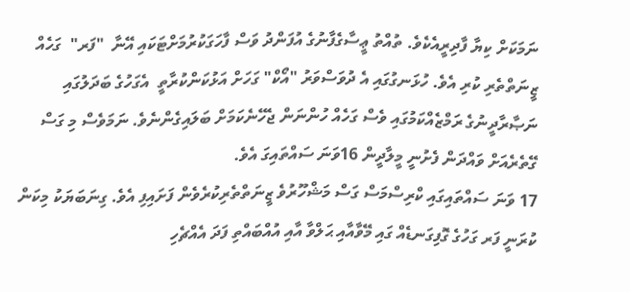ނަމަކަށް ކިޔާ ފާދިރީއެކެވެ. ތުއްތު ޢީސާގެފާނުގެ އުފަންދު ވަސް ފާހަގަކުރުމަށްޓަކައި އޭނާ  "ފަރ"  ގަހެއް ޒީނަތްތެރި ކުރި އެވެ. ހުޅަނގުގައި އެ ދުވަސްވަރު "އޯކް" ގަހަށް އަޅުކަންކުރާތީ  އެގަހުގެ ބަދަލުގައި ނަޞާރާދީނުގެ ރަމްޒެއްކަމުގައި ވެސް ގަހެއް ހުންނަން ޖެހޭނެކަމަށް ބަލައިގެންނެވެ. ނަމަވެސް މި ގަސް ގޭތެރެއަށް ވައްދަން ފެށުނީ މީލާދީން 16ވަނަ ސައްތައިގަ އެވެ.
17 ވަނަ ސައްތައިގައި ކްރިސްމަސް ގަސް މަޝްހޫރުވެ ޒީނަތްތެރިކުރެވެން ފަށައިފި އެވެ. ގިނަބަޔަކު މިކަން ކުރަނީ ފަރ ގަހުގެ ގޮފިގަނޑެއް ގައި މޭވާއާއި ޙަލްވާ އާއި އުއްބައްތި ފަދަ އެއްޗެހި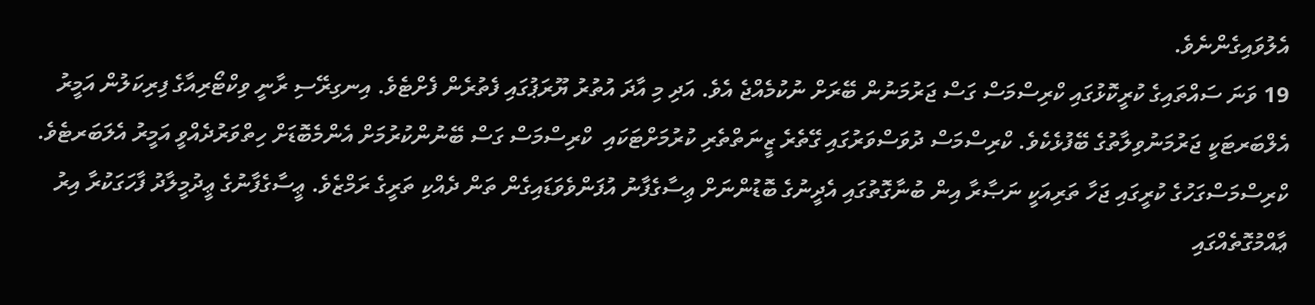އެލުވައިގެންނެވެ.
19 ވަނަ ސައްތައިގެ ކުރީކޮޅުގައި ކްރިސްމަސް ގަސް ޖަރުމަނުން ބޭރަށް ނުކުމެއްޖެ އެވެ. އަދި މި އާދަ އުތުރު ޔޫރަޕުގައި ފެތުރެން ފެށްޓެވެ. އިނގިރޭސި ރާނީ ވިކްޓޯރިއާގެ ފިރިކަލުން އަމީރު އެލްބަރޓަކީ ޖަރުމަނުވިލާތުގެ ބޭފުޅެކެވެ. ކްރިސްމަސް ދުވަސްވަރުގައި ގޭތެރެ ޒީނަތްތެރި ކުރުމަށްޓަކައި  ކްރިސްމަސް ގަސް ބޭނުންކުރުމަށް އެންމެބޮޑަށް ހިތްވަރުދެއްވީ އަމީރު އެލަބަރޓެވެ.
ކްރިސްމަސްގަހުގެ ކުރީގައި ޖަހާ ތަރިއަކީ ނަޞާރާ އިން ބުނާގޮތުގައި އެދީނުގެ ބޮޑުންނަށް ޢިސާގެފާނު އުފަންވެވަޑައިގެން ތަން ދެއްކި ތަރީގެ ރަމްޒެވެ. ޢީސާގެފާނުގެ ޢީދުމީލާދު ފާހަގަކުރާ އިރު ޢާއްމުގޮތެއްގައި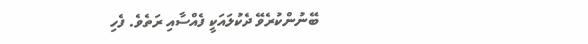ބޭނުންކުރެވޭ ދެކުލައަކީ ފެއްސާއި ރަތެވެ. ފެހި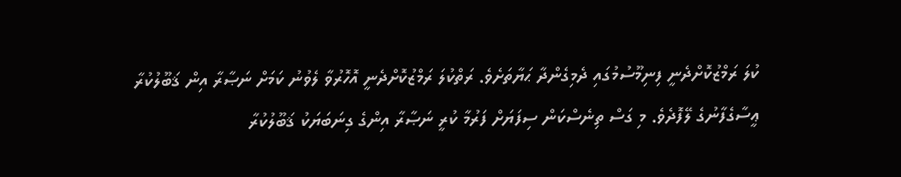ކުލަ ރަމްޒުކޮށްދެނީ ފިނިމޫސުމުގައި ދެމިގެންދާ ޙަޔާތަށެވެ. ރަތްކުލަ ރަމްޒުކޮށްދެނީ އޮހޮރުވާ ލެވުނު ކަމަށް ނަޞާރާ އިން ޤަބޫލުކުރާ ޢީސާގެފާނުގެ ލޭފޮދެވެ. މި ގަސް ތިނެސްކަން ސިފަޔަށް ފަރުމާ ކުރީ ނަޞާރާ އިންގެ ގިނަބަޔަކު ޤަބޫލުކުރާ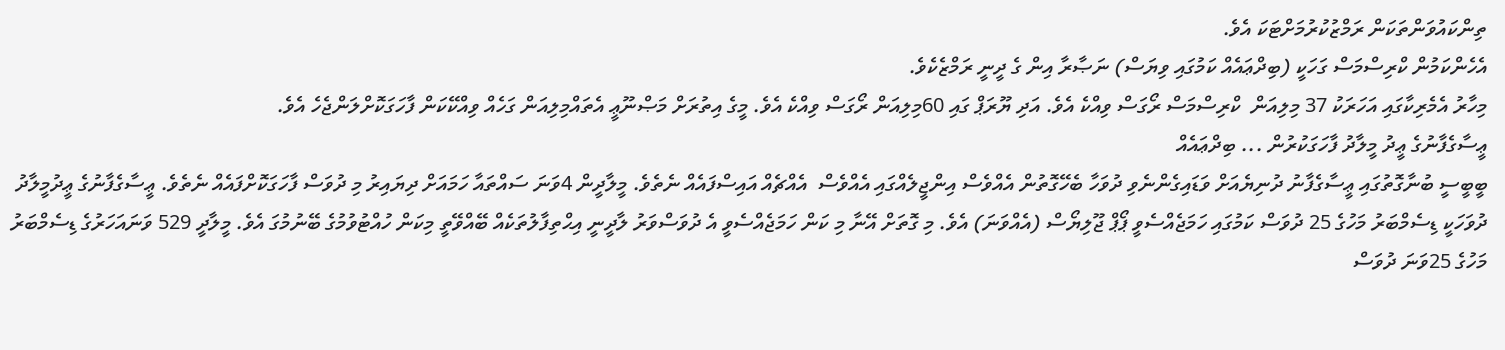ތިންކައުވަންތަކަން ރަމްޒުކުރުމަށްޓަކަ އެވެ.
އެހެންކަމުން ކްރިސްމަސް ގަހަކީ (ބިދްޢައެއް ކަމުގައި ވިޔަސް) ނަޞާރާ އިން ގެ ދީނީ ރަމްޒެކެވެ.
މިހާރު އެމެރިކާގައި އަހަރަކު 37 މިލިއަން  ކްރިސްމަސް ރޯގަސް ވިއްކެ އެވެ. އަދި ޔޫރަޕް ގައި 60މިލިއަން ރޯގަސް ވިއްކެ އެވެ. މީގެ އިތުރަށް މަޞްނޫޢީ އެތައްމިލިއަން ގަހެއް ވިއްކޭކަން ފާހަގަކޮށްލަންޖެހެ އެވެ.
ޢީސާގެފާނުގެ ޢީދު މީލާދު ފާހަގަކުރުން ... ބިދްޢައެއް
ބީބީސީ ބުނާގޮތުގައި ޢީސާގެފާނު ދުނިޔެއަށް ވަޑައިގެންނެވި ދުވަހާ ބެހޭގޮތުން އެއްވެސް އިންޖީލެއްގައި އެއްވެސް  އެއްޗެއް އައިސްފައެއް ނެތެވެ. މީލާދީން 4ވަނަ ސައްތައާ ހަމައަށް ދިޔައިރު މި ދުވަސް ފާހަގަކޮށްފައެއް ނެތެވެ. ޢީސާގެފާނުގެ ޢީދުމީލާދު ދުވަހަކީ ޑިސެމްބަރު މަހުގެ 25 ދުވަސް ކަމުގައި ހަމަޖެއްސެވީ ޕޯޕް ޖޫލިޔޯސް (އެއްވަނަ) އެވެ. މި ގޮތަށް އޭނާ މި ކަން ހަމަޖެއްސެވީ އެ ދުވަސްވަރު ލާދީނީ އިޙްތިފާލުތަކެއް ބޭއްވޭތީ މިކަން ހުއްޓުވުމުގެ ބޭނުމުގަ އެވެ. މީލާދީ 529 ވަނައަހަރުގެ ޑިސެމްބަރު މަހުގެ 25ވަނަ ދުވަސް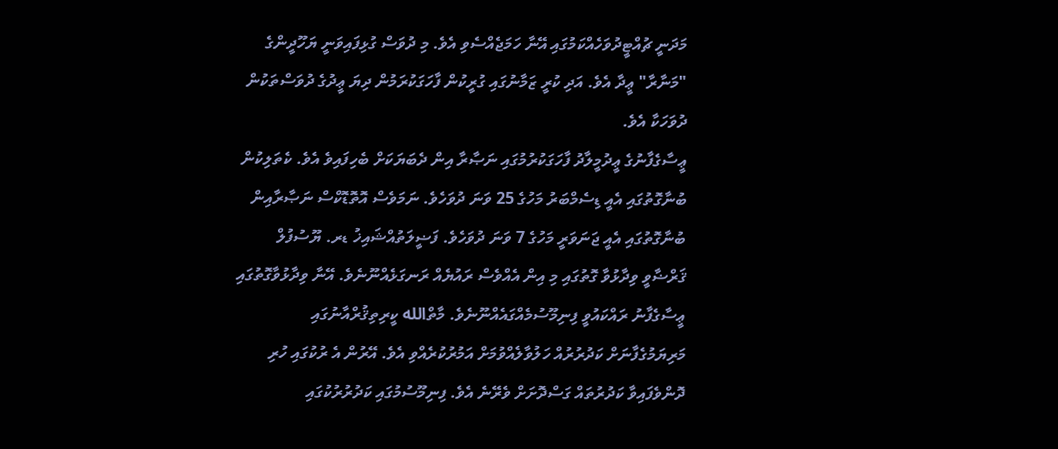މަދަނީ ޗުއްޓީދުވަހެއްކަމުގައި އޭނާ ހަމަޖެއްސެވި އެވެ. މި ދުވަސް ގުޅިފައިވަނީ ޔަހޫދީންގެ "މަނާރާ" ޢީދާ އެވެ. އަދި ކުރީ ޒަމާނުގައި ގުރީކުން ފާހަގަކުރަމުން ދިޔަ ޢީދުގެ ދުވަސްތަކުން ދުވަހަކާ އެވެ.
ޢީސާގެފާނުގެ ޢީދުމީލާދު ފާހަގަކުރުމުގައި ނަޞާރާ އިން ދެބަޔަކަށް ބެހިފައިވެ އެވެ. ކެތަލިކުން ބުނާގޮތުގައި އެއީ ޑިސެމްބަރު މަހުގެ 25 ވަނަ ދުވަހެވެ. ނަމަވެސް އޮތޮޑޮކްސް ނަޞާރާއިން ބުނާގޮތުގައި އެއީ ޖަނަވަރީ މަހުގެ 7 ވަނަ ދުވަހެވެ. ފަޟީލަތުއްޝައިޚު ޑރ. ޔޫސުފުލް ޤަރްޟާވީ ވިދާޅުވާ ގޮތުގައި މި އިން އެއްވެސް ރައުޔެއް ރަނގަޅެއްނޫނެވެ. އޭނާ ވިދާޅުވާގޮތުގައި ޢީސާގެފާނު ރައްކައުވީ ފިނިމޫސުމެއްގައެއްނޫނެވެ. މާތްالله ކީރިތިޤުރްއާނުގައި މަރިޔަމުގެފާނަށް ކަދުރުރުއް ހަލުވާލެއްވުމަށް އަމުރުކުރެއްވި އެވެ. އޭރުން އެ ރުކުގައި ހުރި  ދޮންވެފައިވާ ކަދުރުތައް ގަސްދޮށަށް ވެރޭނެ އެވެ. ފިނިމޫސުމުގައި ކަދުރުރުކުގައި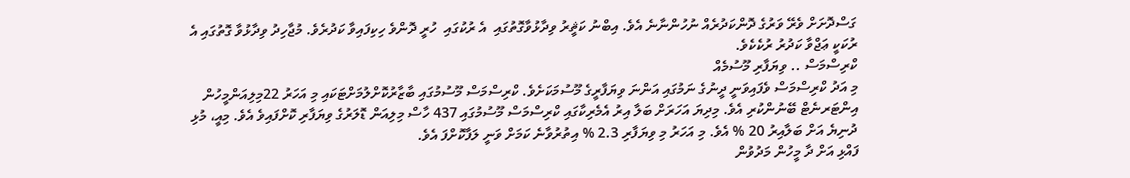ގަސްދޮށަށް ވެރޭ ވަރުގެ ދޮންކަދުރެއް ނުހުންނާނެ އެވެ. އިބްނު ކަޘީރު ވިދާޅުވާގޮތުގައި  އެ ރުކުގައި  ހުރީ ދޮންވެ ހިކިފައިވާ ކަދުރެވެ. މުޖާހިދު ވިދާޅުވާ ގޮތުގައި އެ ރުކަކީ ޢަޖްވާ ކަދުރު ރުކެކެވެ.
ކްރިސްމަސް .. ވިޔަފާރި މޫސުމެއް
މި އަދު ކްރިސްމަސް ވެފައިވަނީ ދީނުގެ ނަމުގައި އަންނަ ވިޔަފާރީގެ މޫސުމަކަށެވެ. ކްރިސްމަސް މޫސުމުގައި ބާޒާރުކޮށްލުމަށްޓަކައި މި އަހަރު 22މިލިއަންމީހުން އިންޓަރނެޓް ބޭނުންކުރި އެވެ. މިދިޔަ އަހަރަށް ބަލާ އިރު އެމެރިކާގައި ކްރިސްމަސް މޫސުމުގައި 437 ހާސް މިލިއަން ޑޮލަރުގެ ވިޔަފާރި ކޮށްފައިވެ އެވެ. މިއީ، މުޅި ދުނިޔެ އަށް ބަލާއިރު 20 % އެވެ. މި އަހަރު މި ވިޔަފާރި 2.3 % އިތުރުވާނެ ކަމަށް ވަނީ ލަފާކޮށްފަ އެވެ.
ފައްޅި އަށް ދާ މީހުން މަދުވުން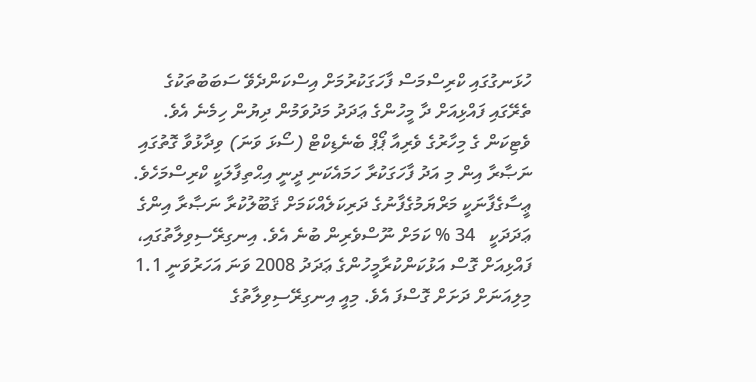ހުޅަނގުގައި ކްރިސްމަސް ފާހަގަކުރުމަށް އިސްކަންދެވޭ ސަބަބުތަކުގެ ތެރޭގައި ފައްޅިއަށް ދާ މީހުންގެ ޢަދަދު މަދުވަމުން ދިޔުން ހިމެނެ އެވެ. ވެޓިކަން ގެ މިހާރުގެ ވެރިއާ ޕޯޕް ބެނެޑިކްޓް (ސޯޅަ ވަނަ) ވިދާޅުވާ ގޮތުގައި  ނަޞާރާ އިން މި އަދު ފާހަގަކުރާ ހަމައެކަނި ދީނީ އިޙްތިފާލަކީ ކްރިސްމަހެވެ. ޢީސާގެފާނަކީ މަރްޔަމުގެފާނުގެ ދަރިކަލެއްކަމަށް ޤަބޫލުކުރާ ނަޞާރާ އިންގެ ޢަދަދަކީ   34 % ކަމަށް ނޫސްވެރިން ބުނެ އެވެ. އިނގިރޭސިވިލާތުގައި، ފައްޅިއަށް ގޮސް އަޅުކަންކުރާމީހުންގެ ޢަދަދު 2008 ވަނަ އަހަރުވަނީ 1.1 މިލިއަނަށް ދަށަށް ގޮސްފަ އެވެ. މިއީ އިނގިރޭސިވިލާތުގެ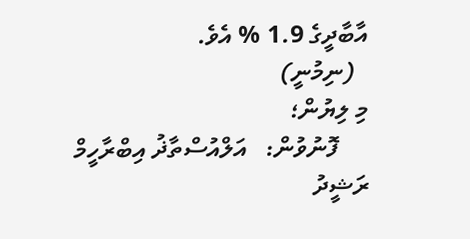އާބާދީގެ 1.9 % އެވެ.
  (ނިމުނީ)
މި ލިޔުން؛
     ފޮނުވުން:   އަލްއުސްތާޛު އިބްރާހީމް ރަޝީދު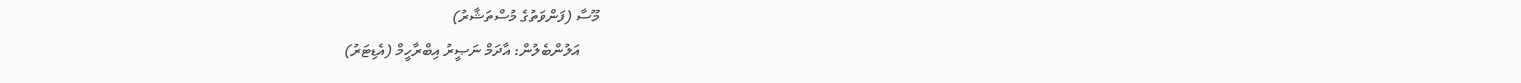މޫސާ (ފަންވަތުގެ މުސްތަޝާރު)
     އަލުންބެލުން: އާދަމް ނަޞީރު އިބްރާހީމް (އެޑިޓަރު)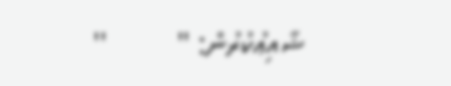ޝާއިޢުކުރުން: ''         ''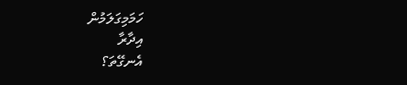ހަމަމިގަލަމުން
އިދާރާ
އެނގޭތަ؟